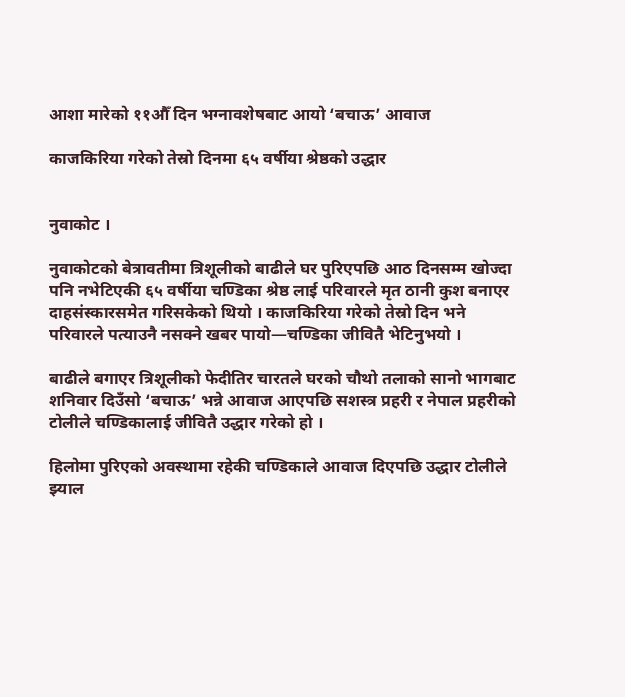आशा मारेको ११औँ दिन भग्नावशेषबाट आयो ‘बचाऊ’ आवाज

काजकिरिया गरेको तेस्रो दिनमा ६५ वर्षीया श्रेष्ठको उद्धार


नुवाकोट ।

नुवाकोटको बेत्रावतीमा त्रिशूलीको बाढीले घर पुरिएपछि आठ दिनसम्म खोज्दा पनि नभेटिएकी ६५ वर्षीया चण्डिका श्रेष्ठ लाई परिवारले मृत ठानी कुश बनाएर दाहसंस्कारसमेत गरिसकेको थियो । काजकिरिया गरेको तेस्रो दिन भने परिवारले पत्याउनै नसक्ने खबर पायो—चण्डिका जीवितै भेटिनुभयो ।

बाढीले बगाएर त्रिशूलीको फेदीतिर चारतले घरको चौथो तलाको सानो भागबाट शनिवार दिउँसो ‘बचाऊ’ भन्ने आवाज आएपछि सशस्त्र प्रहरी र नेपाल प्रहरीको टोलीले चण्डिकालाई जीवितै उद्धार गरेको हो ।

हिलोमा पुरिएको अवस्थामा रहेकी चण्डिकाले आवाज दिएपछि उद्धार टोलीले झ्याल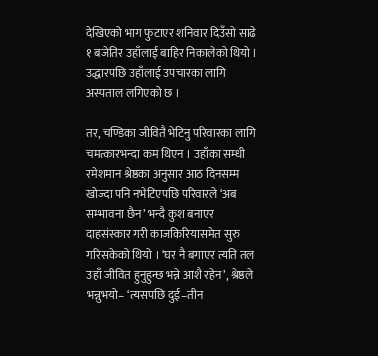देखिएको भाग फुटाएर शनिवार दिउँसो साढे १ बजेतिर उहाँलाई बाहिर निकालेको थियो । उद्धारपछि उहाँलाई उपचारका लागि अस्पताल लगिएको छ ।

तर, चण्डिका जीवितै भेटिनु परिवारका लागि चमत्कारभन्दा कम थिएन । उहाँका सम्धी रमेशमान श्रेष्ठका अनुसार आठ दिनसम्म खोज्दा पनि नभेटिएपछि परिवारले ‘अब सम्भावना छैन’ भन्दै कुश बनाएर दाहसंस्कार गरी काजकिरियासमेत सुरु गरिसकेको थियो । ‘घर नै बगाएर त्यति तल उहाँ जीवित हुनुहुन्छ भन्ने आशै रहेन’, श्रेष्ठले भन्नुभयो– ‘त्यसपछि दुई–तीन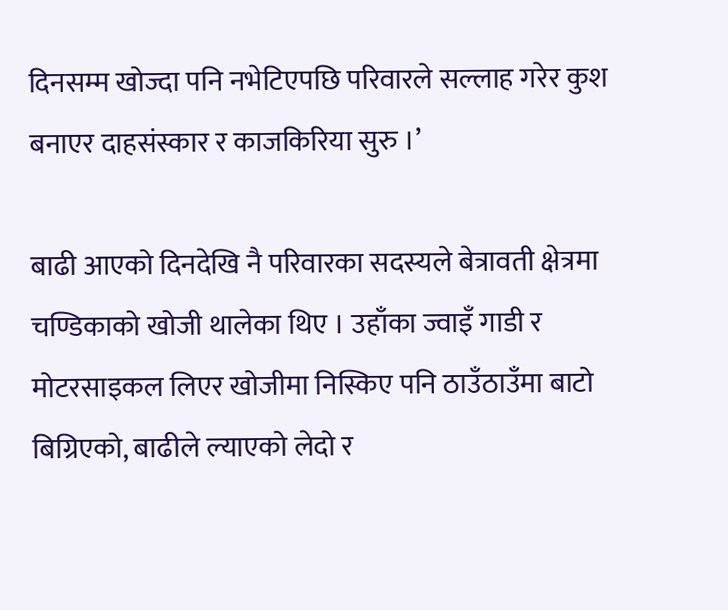दिनसम्म खोज्दा पनि नभेटिएपछि परिवारले सल्लाह गरेर कुश बनाएर दाहसंस्कार र काजकिरिया सुरु ।’

बाढी आएको दिनदेखि नै परिवारका सदस्यले बेत्रावती क्षेत्रमा चण्डिकाको खोजी थालेका थिए । उहाँका ज्वाइँ गाडी र मोटरसाइकल लिएर खोजीमा निस्किए पनि ठाउँठाउँमा बाटो बिग्रिएको, बाढीले ल्याएको लेदो र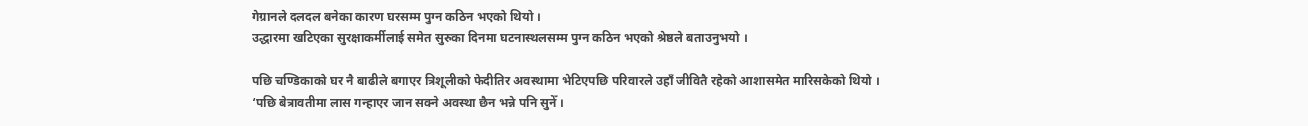गेग्रानले दलदल बनेका कारण घरसम्म पुग्न कठिन भएको थियो ।
उद्धारमा खटिएका सुरक्षाकर्मीलाई समेत सुरुका दिनमा घटनास्थलसम्म पुग्न कठिन भएको श्रेष्ठले बताउनुभयो ।

पछि चण्डिकाको घर नै बाढीले बगाएर त्रिशूलीको फेदीतिर अवस्थामा भेटिएपछि परिवारले उहाँ जीवितै रहेको आशासमेत मारिसकेको थियो ।
‘पछि बेत्रावतीमा लास गन्हाएर जान सक्ने अवस्था छैन भन्ने पनि सुनेँ ।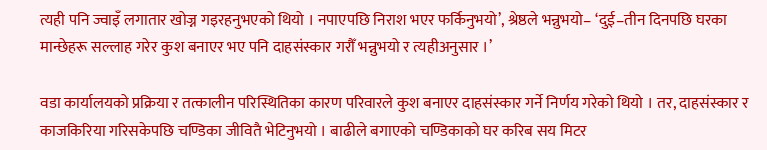त्यही पनि ज्वाइँ लगातार खोज्न गइरहनुभएको थियो । नपाएपछि निराश भएर फर्किनुभयो’, श्रेष्ठले भन्नुभयो– ‘दुई–तीन दिनपछि घरका मान्छेहरू सल्लाह गरेर कुश बनाएर भए पनि दाहसंस्कार गरौँ भन्नुभयो र त्यहीअनुसार ।’

वडा कार्यालयको प्रक्रिया र तत्कालीन परिस्थितिका कारण परिवारले कुश बनाएर दाहसंस्कार गर्ने निर्णय गरेको थियो । तर, दाहसंस्कार र काजकिरिया गरिसकेपछि चण्डिका जीवितै भेटिनुभयो । बाढीले बगाएको चण्डिकाको घर करिब सय मिटर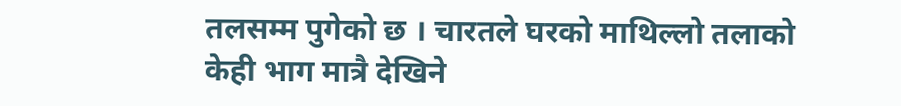तलसम्म पुगेको छ । चारतले घरको माथिल्लो तलाको केही भाग मात्रै देखिने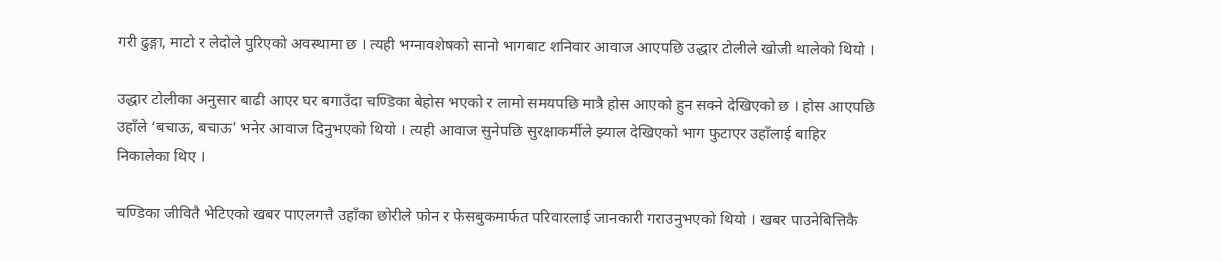गरी ढुङ्गा, माटो र लेदोले पुरिएको अवस्थामा छ । त्यही भग्नावशेषको सानो भागबाट शनिवार आवाज आएपछि उद्धार टोलीले खोजी थालेको थियो ।

उद्धार टोलीका अनुसार बाढी आएर घर बगाउँदा चण्डिका बेहोस भएको र लामो समयपछि मात्रै होस आएको हुन सक्ने देखिएको छ । होस आएपछि उहाँले ‘बचाऊ, बचाऊ’ भनेर आवाज दिनुभएको थियो । त्यही आवाज सुनेपछि सुरक्षाकर्मीले झ्याल देखिएको भाग फुटाएर उहाँलाई बाहिर निकालेका थिए ।

चण्डिका जीवितै भेटिएको खबर पाएलगत्तै उहाँका छोरीले फोन र फेसबुकमार्फत परिवारलाई जानकारी गराउनुभएको थियो । खबर पाउनेबित्तिकै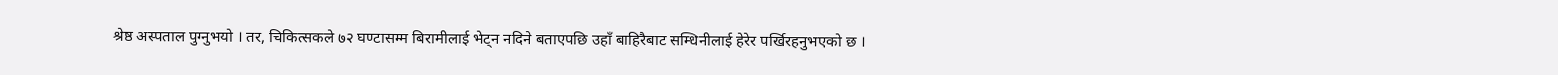श्रेष्ठ अस्पताल पुग्नुभयो । तर, चिकित्सकले ७२ घण्टासम्म बिरामीलाई भेट्न नदिने बताएपछि उहाँ बाहिरैबाट सम्धिनीलाई हेरेर पर्खिरहनुभएको छ ।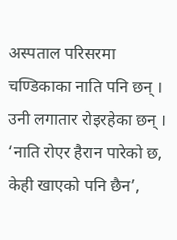अस्पताल परिसरमा चण्डिकाका नाति पनि छन् । उनी लगातार रोइरहेका छन् । ‘नाति रोएर हैरान पारेको छ, केही खाएको पनि छैन’,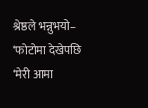श्रेष्ठले भन्नुभयो– ‘फोटोमा देखेपछि ‘मेरी आमा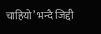चाहियो’ भन्दै जिद्दी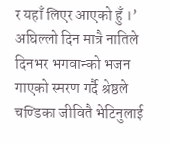र यहाँ लिएर आएको हुँ ।’ अघिल्लो दिन मात्रै नातिले दिनभर भगवान्को भजन गाएको स्मरण गर्दै श्रेष्ठले चण्डिका जीवितै भेटिनुलाई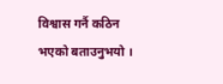विश्वास गर्नै कठिन भएको बताउनुभयो ।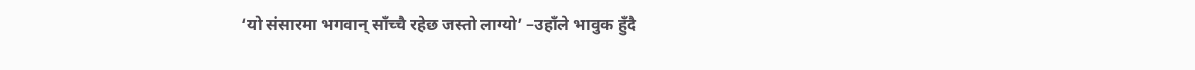‘यो संसारमा भगवान् साँच्चै रहेछ जस्तो लाग्यो’ –उहाँले भावुक हुँदै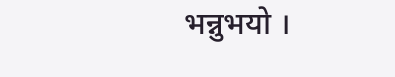भन्नुभयो ।